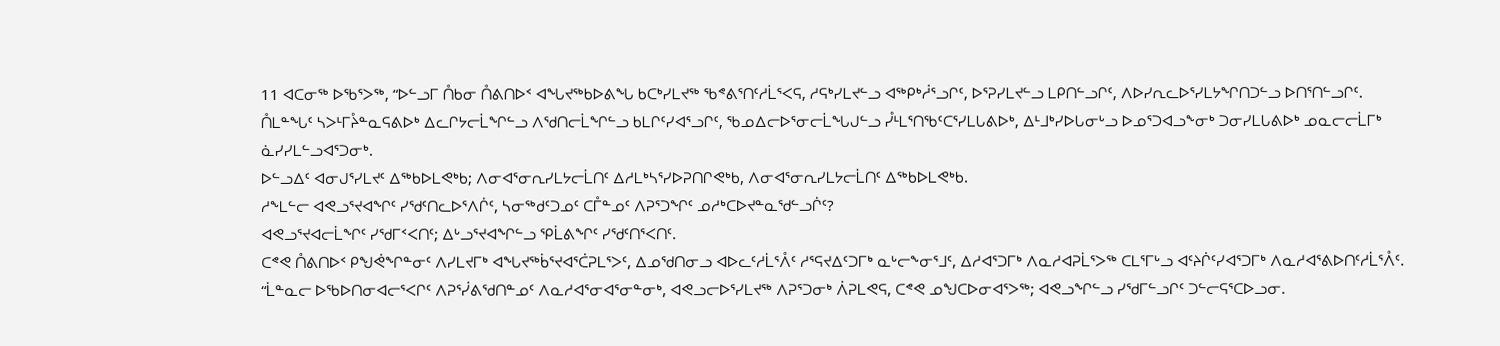11 ᐊᑕᓂᖅ ᐅᖃᕐᐳᖅ, “ᐅᓪᓗᒥ ᑍᑲᓂ ᑍᕕᑎᐅᑉ ᐊᖓᔪᖅᑲᐅᕕᖓ ᑲᑕᒃᓯᒪᔪᖅ ᖃᕝᕕᕐᑎᑦᓱᒫᕐᐸᕋ, ᓱᕋᒃᓯᒪᔪᓪᓗ ᐊᖅᑭᒃᓲᕐᓗᒋᑦ, ᐅᕐᕈᓯᒪᔪᓪᓗ ᒪᑭᑎᓪᓗᒋᑦ, ᐱᐅᓯᕆᓚᐅᕐᓯᒪᔭᖏᑎᑐᓪᓗ ᐅᑎᕐᑎᓪᓗᒋᑦ.
ᑍᒪᓐᖓᑦ ᓴᐳᒻᒥᔧᓐᓇᕋᕕᐅᒃ ᐃᓚᒋᔭᓕᒫᖏᓪᓗ ᐱᖁᑎᓕᒫᖏᓪᓗ ᑲᒪᒋᑦᓯᐊᕐᓗᒋᑦ, ᖃᓄᐃᓕᐅᕐᓂᓕᒫᖓᒍᓪᓗ ᓮᒻᒪᕐᑎᖃᑦᑕᕐᓯᒪᒐᕕᐅᒃ, ᐃᒻᒧᒃᓯᐅᒐᓂᒡᓗ ᐅᓄᕐᑐᐊᓗᖕᓂᒃ ᑐᓂᓯᒪᒐᕕᐅᒃ ᓄᓇᓕᓕᒫᒥᒃ ᓈᓯᓯᒪᓪᓗᐊᕐᑐᓂᒃ.
ᐅᓪᓗᐃᑦ ᐊᓂᒍᕐᓯᒪᔪᑦ ᐃᖅᑲᐅᒪᕙᒃᑲ; ᐱᓂᐊᕐᓂᕆᓯᒪᔭᓕᒫᑎᑦ ᐃᓱᒪᒃᓴᕐᓯᐅᕈᑎᒋᕙᒃᑲ, ᐱᓂᐊᕐᓂᕆᓯᒪᔭᓕᒫᑎᑦ ᐃᖅᑲᐅᒪᕙᒃᑲ.
ᓱᖕᒪᓪᓕ ᐊᕙᓗᕐᔪᐊᖏᑦ ᓯᖁᑦᑎᓚᐅᕐᐱᒌᑦ, ᓴᓂᖅᑯᑦᑐᓄᑦ ᑕᒤᓐᓄᑦ ᐱᕈᕐᑐᖏᑦ ᓄᓱᒃᑕᐅᔪᓐᓇᖁᓪᓗᒌᑦ?
ᐊᕙᓗᕐᔪᐊᓕᒫᖏᑦ ᓯᖁᒥᑉᐸᑎᑦ; ᐃᒡᓗᕐᔪᐊᖏᓪᓗ ᕿᒫᕕᖏᑦ ᓯᖁᑦᑎᕐᐸᑎᑦ.
ᑕᕝᕙ ᑍᕕᑎᐅᑉ ᑭᖑᕚᖏᓐᓂᑦ ᐱᓯᒪᔪᒥᒃ ᐊᖓᔪᖅᑳᕐᔪᐊᕐᑖᕈᒪᕐᐳᑦ, ᐃᓄᖁᑎᓂᓗ ᐊᐅᓚᑦᓱᒫᕐᐰᑦ ᓱᕐᕋᔪᐃᑦᑐᒥᒃ ᓇᒡᓕᖕᓂᕐᒧᑦ, ᐃᓱᐊᕐᑐᒥᒃ ᐱᓇᓱᐊᕈᒫᕐᐳᖅ ᑕᒪᕐᒥᒡᓗ ᐊᑦᔨᒌᑦᓯᐊᕐᑐᒥᒃ ᐱᓇᓱᐊᕐᕕᐅᑎᑦᓱᒫᕐᐰᑦ.
“ᒫᓐᓇᓕ ᐅᖃᐅᑎᓂᐊᓕᕐᐸᒋᑦ ᐱᕈᕐᓰᕕᖁᑎᓐᓄᑦ ᐱᓇᓱᐊᕐᓂᐊᕐᓂᓐᓂᒃ, ᐊᕙᓗᓕᐅᕐᓯᒪᔪᖅ ᐱᕈᕐᑐᓂᒃ ᐲᕈᒪᕙᕋ, ᑕᕝᕙ ᓄᖑᑕᐅᓂᐊᕐᐳᖅ; ᐊᕙᓗᖏᓪᓗ ᓯᖁᒥᓪᓗᒋᑦ ᑐᓪᓕᕋᕐᑕᐅᓗᓂ.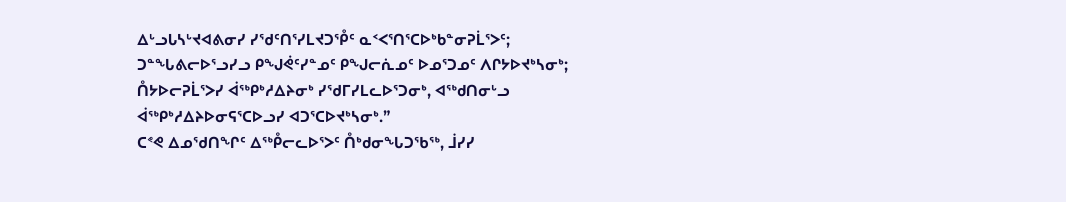ᐃᒡᓗᒐᓴᒡᔪᐊᕕᓂᓯ ᓯᖁᑦᑎᕐᓯᒪᔪᑐᕾᑦ ᓇᑉᐸᕐᑎᕐᑕᐅᒃᑲᓐᓂᕈᒫᕐᐳᑦ; ᑐᓐᖓᕕᓕᐅᕐᓗᓯᓗ ᑭᖑᕚᑦᓯᓐᓄᑦ ᑭᖑᓕᕇᓄᑦ ᐅᓄᕐᑐᓄᑦ ᐱᒋᔭᐅᔪᒃᓴᓂᒃ; ᑍᔭᐅᓕᕈᒫᕐᐳᓯ ᐋᖅᑭᒃᓱᐃᔨᓂᒃ ᓯᖁᒥᓯᒪᓚᐅᕐᑐᓂᒃ, ᐊᖅᑯᑎᓂᒡᓗ ᐋᖅᑭᒃᓱᐃᔨᐅᓂᕋᕐᑕᐅᓗᓯ ᐊᑐᕐᑕᐅᔪᒃᓴᓂᒃ.”
ᑕᕝᕙ ᐃᓄᖁᑎᖏᑦ ᐃᖅᑬᓕᓚᐅᕐᐳᑦ ᑍᒃᑯᓂᖓᑐᖃᖅ, ᒨᓯᓯ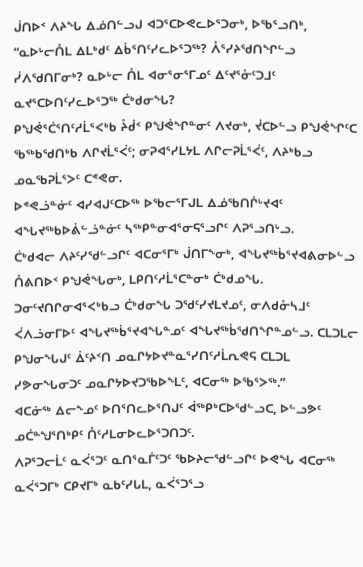ᒎᑎᐅᑉ ᐱᔨᖓ ᐃᓅᑎᓪᓗᒍ ᐊᑐᕐᑕᐅᕙᓚᐅᕐᑐᓂᒃ, ᐅᖃᕐᓗᑎᒃ, “ᓇᐅᒡᓕᑍᒪ ᐃᒪᒃᑯᑦ ᐃᑳᕐᑎᑦᓯᓚᐅᕐᑐᖅ? ᐰᕐᓯᔨᖁᑎᖏᓪᓗ ᓰᐱᖁᑎᒥᓂᒃ? ᓇᐅᒡᓕ ᑍᒪ ᐊᓂᕐᓂᕐᒥᓄᑦ ᐃᑦᔪᕐᓁᑦᑐᒧᑦ ᓇᔪᕐᑕᐅᑎᑦᓯᓚᐅᕐᑐᖅ ᑖᒃᑯᓂᖓ?
ᑭᖑᕚᕐᑖᕐᑎᑦᓱᒫᕐᐸᒃᑲ ᔧᑰᑉ ᑭᖑᕚᖏᓐᓂᑦ ᐱᔪᓂᒃ, ᔫᑕᐅᓪᓗ ᑭᖑᕚᖏᑦᑕ ᖃᖅᑲᖁᑎᒃᑲ ᐱᒋᔪᒫᕐᐹᑦ; ᓂᕈᐊᕐᓯᒪᔭᒪ ᐱᒋᓕᕈᒫᕐᐹᑦ, ᐱᔨᒃᑲᓗ ᓄᓇᖃᕈᒫᕐᐳᑦ ᑕᕝᕙᓂ.
ᐅᕝᕙᓘᓐᓃᑦ ᐊᓯᐊᒍᑦᑕᐅᖅ ᐅᖃᓕᕐᒥᒍᒪ ᐃᓅᖃᑎᒌᒡᔪᐊᑦ ᐊᖓᔪᖅᑲᐅᕖᓪᓘᓐᓃᑦ ᓴᖅᑭᓐᓂᐊᕐᓂᕋᕐᓗᒋᑦ ᐱᕈᕐᓗᑎᒡᓗ.
ᑖᒃᑯᐊᓕ ᐱᔨᑦᓯᖁᓪᓗᒋᑦ ᐊᑕᓂᕐᒥᒃ ᒎᑎᒥᖕᓂᒃ, ᐊᖓᔪᖅᑳᕐᔪᐊᕕᓂᐅᓪᓗ ᑍᕕᑎᐅᑉ ᑭᖑᕚᖓᓂᒃ, ᒪᑭᑎᑦᓱᒫᕐᑕᓐᓂᒃ ᑖᒃᑯᓄᖓ.
ᑐᓂᑦᔪᑎᒋᓂᐊᕐᐸᒃᑲᓗ ᑖᒃᑯᓂᖓ ᑐᖁᑦᓯᔪᒪᔪᓄᑦ, ᓂᐱᑯᓁᓴᒧᑦ ᐹᐱᓘᓂᒥᐅᑦ ᐊᖓᔪᖅᑳᕐᔪᐊᖓᓐᓄᑦ ᐊᖓᔪᖅᑳᖁᑎᖏᓐᓄᓪᓗ. ᑕᒪᑐᒪᓕ ᑭᖑᓂᖓᒍᑦ ᐄᑦᔨᑉᑎ ᓄᓇᒋᔭᐅᔪᓐᓇᕐᓯᑎᑦᓱᒫᕆᕙᕋ ᑕᒪᑐᒪ ᓯᕗᓂᖓᓂᑐᑦ ᓄᓇᒋᔭᐅᔪᑐᖃᐅᖕᒪᑦ, ᐊᑕᓂᖅ ᐅᖃᕐᐳᖅ.”
ᐊᑕᓃᖅ ᐃᓕᖕᓄᑦ ᐅᑎᕐᑎᓚᐅᕐᑎᒍᑦ ᐋᖅᑭᒃᑕᐅᖁᓪᓗᑕ, ᐅᓪᓗᕗᑦ ᓄᑖᓐᖑᕐᑎᒃᑭᑦ ᑍᑦᓱᒪᓂᐅᓚᐅᕐᑐᑎᑐᑦ.
ᐱᕈᕐᑐᓕᒫᑦ ᓇᐹᕐᑐᑦ ᓇᑎᕐᓇᒦᑦᑐᑦ ᖃᐅᔨᓕᖁᓪᓗᒋᑦ ᐅᕙᖓ ᐊᑕᓂᖅ ᓇᐹᕐᑐᒥᒃ ᑕᑭᔪᒥᒃ ᓇᑲᑦᓯᒐᒪ, ᓇᐹᕐᑐᕐᓗ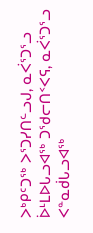ᐳᒃᑭᑦᑐᖅ ᐳᕐᑐᓯᑎᓪᓗᒍ, ᓇᐹᕐᑐᕐᓗ ᐆᒻᒪᐅᒐᓗᐊᖅ ᑐᖁᓕᑎᑉᐸᕋ, ᓇᐹᕐᑐᕐᓗ ᐸᓐᓇᑰᒐᓗᐊᖅ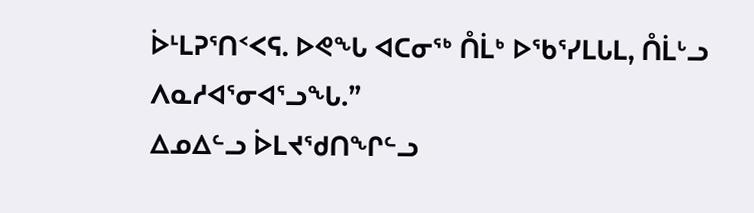ᐆᒻᒪᕈᕐᑎᑉᐸᕋ. ᐅᕙᖓ ᐊᑕᓂᖅ ᑍᒫᒃ ᐅᖃᕐᓯᒪᒐᒪ, ᑍᒫᒡᓗ ᐱᓇᓱᐊᕐᓂᐊᕐᓗᖓ.”
ᐃᓄᐃᓪᓗ ᐆᒪᔪᖁᑎᖏᓪᓗ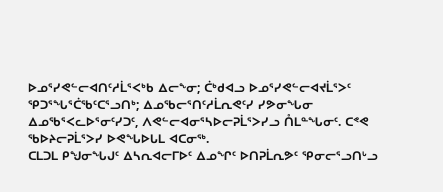ᐅᓄᕐᓯᕙᓪᓕᐊᑎᑦᓱᒫᕐᐸᒃᑲ ᐃᓕᖕᓂ; ᑖᒃᑯᐊᓗ ᐅᓄᕐᓯᕙᓪᓕᐊᔪᒫᕐᐳᑦ ᕿᑐᕐᖓᕐᑖᖃᑦᑕᕐᓗᑎᒃ; ᐃᓄᖃᓕᕐᑎᑦᓱᒫᕆᕙᑦᓯ ᓯᕗᓂᖓᓂ ᐃᓄᖃᕐᐸᓚᐅᕐᓂᑦᓯᑐᑦ, ᐱᕙᓪᓕᐊᓂᕐᓴᐅᓕᕈᒫᕐᐳᓯᓗ ᑍᒪᓐᖓᓂᑦ. ᑕᕝᕙ ᖃᐅᔨᓕᕈᒫᕐᐳᓯ ᐅᕙᖓᐅᒐᒪ ᐊᑕᓂᖅ.
ᑕᒪᑐᒪ ᑭᖑᓂᖓᒍᑦ ᐃᓴᕆᐊᓕᒥᐅᑦ ᐃᓄᖏᑦ ᐅᑎᕈᒫᕆᕗᑦ ᕿᓂᓕᕐᓗᑎᒡᓗ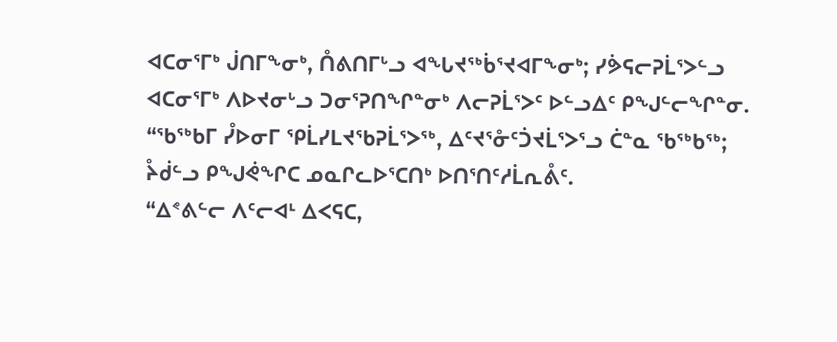ᐊᑕᓂᕐᒥᒃ ᒎᑎᒥᖕᓂᒃ, ᑍᕕᑎᒥᒡᓗ ᐊᖓᔪᖅᑳᕐᔪᐊᒥᖕᓂᒃ; ᓯᕘᕋᓕᕈᒫᕐᐳᓪᓗ ᐊᑕᓂᕐᒥᒃ ᐱᐅᔪᓂᒡᓗ ᑐᓂᕐᕈᑎᖏᓐᓂᒃ ᐱᓕᕈᒫᕐᐳᑦ ᐅᓪᓗᐃᑦ ᑭᖑᓪᓕᖏᓐᓂ.
“ᖃᖅᑲᒥ ᓮᐅᓂᒥ ᕿᒫᓯᒪᔪᖃᕈᒫᕐᐳᖅ, ᐃᑦᔪᕐᓁᑦᑑᔪᒫᕐᐳᕐᓗ ᑖᓐᓇ ᖃᖅᑲᖅ; ᔧᑰᓪᓗ ᑭᖑᕚᖏᑕ ᓄᓇᒋᓚᐅᕐᑕᑎᒃ ᐅᑎᕐᑎᑦᓱᒫᕆᕔᑦ.
“ᐃᕝᕕᓪᓕ ᐱᑦᓕᐊᒻ ᐃᐸᕋᑕ,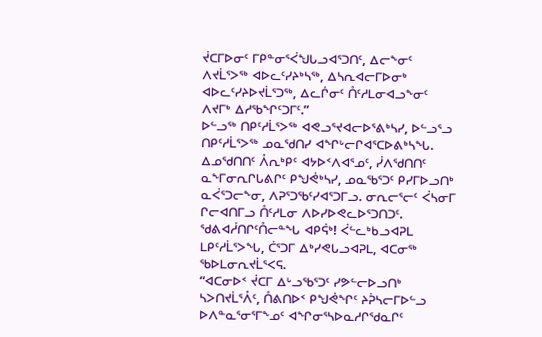ᔫᑕᒥᐅᓂᑦ ᒥᑭᓐᓂᕐᐹᖑᒐᓗᐊᕐᑐᑎᑦ, ᐃᓕᖕᓂᑦ ᐱᔪᒫᕐᐳᖅ ᐊᐅᓚᑦᓯᔨᒃᓴᖅ, ᐃᓴᕆᐊᓕᒥᐅᓂᒃ ᐊᐅᓚᑦᓯᔨᐅᔪᒫᕐᑐᖅ, ᐃᓚᒌᓂᑦ ᑍᑦᓱᒪᓂᐊᓗᖕᓂᑦ ᐱᔪᒥᒃ ᐃᓱᖃᖏᑦᑐᒥᑦ.”
ᐅᓪᓗᖅ ᑎᑭᑦᓱᒫᕐᐳᖅ ᐊᕙᓗᕐᔪᐊᓕᐅᕐᕕᒃᓴᓯ, ᐅᓪᓗᕐᓗ ᑎᑭᑦᓱᒫᕐᐳᖅ ᓄᓇᖁᑎᓯ ᐊᖏᒡᓕᒋᐊᕐᑕᐅᕕᒃᓴᖓ.
ᐃᓄᖁᑎᑎᑦ ᐰᕆᒃᑭᑦ ᐊᔭᐅᑉᐱᐊᕐᓄᑦ, ᓰᐱᖁᑎᑎᑦ ᓇᖕᒥᓂᕆᒋᒐᕕᒋᑦ ᑭᖑᕚᒃᓴᓯ, ᓄᓇᖃᕐᑐᑦ ᑭᓯᒥᐅᓗᑎᒃ ᓇᐹᕐᑐᓕᖕᓂ, ᐱᕈᕐᑐᖃᑦᓯᐊᕐᑐᒥᓗ. ᓂᕆᓕᕐᓕᑦ ᐹᓴᓂᒥ ᒋᓕᐊᑎᒥᓗ ᑍᑦᓱᒪᓂ ᐱᐅᓯᐅᕙᓚᐅᕐᑐᑎᑐᑦ.
ᖁᕕᐊᓲᑎᒋᑦᑍᓕᓐᖓ ᐊᑭᕌᒃ! ᐹᓪᓚᒃᑲᓗᐊᕈᒪ ᒪᑭᑦᓱᒫᕐᐳᖓ, ᑖᕐᑐᒥ ᐃᒃᓯᕙᒐᓗᐊᕈᒪ, ᐊᑕᓂᖅ ᖃᐅᒪᓂᕆᔪᒫᕐᐸᕋ.
“ᐊᑕᓂᐅᑉ ᔫᑕᒥ ᐃᒡᓗᖃᕐᑐᑦ ᓯᕗᓪᓕᐅᓗᑎᒃ ᓴᐳᑎᔪᒫᕐᐰᑦ, ᑍᕕᑎᐅᑉ ᑭᖑᕚᖏᑦ ᔨᕉᓴᓕᒥᐅᓪᓗ ᐅᐱᓐᓇᕐᓂᕐᒥᖕᓄᑦ ᐊᖏᓂᕐᓴᐅᓇᓱᒋᖁᓇᒋᑦ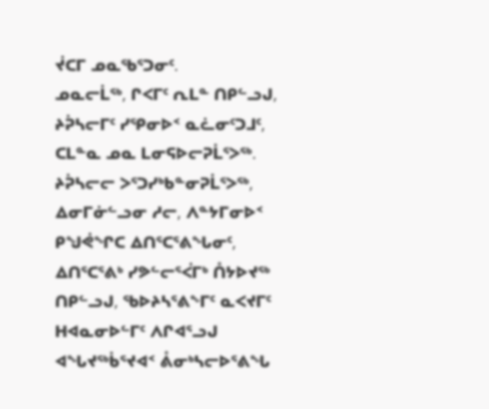ᔫᑕᒥ ᓄᓇᖃᕐᑐᓂᑦ.
ᓄᓇᓕᒫᖅ, ᒋᐸᒥᑦ ᕆᒪᓐ ᑎᑭᓪᓗᒍ, ᔨᕉᓴᓕᒥᑦ ᓯᕿᓂᐅᑉ ᓇᓛᓂᑦᑐᒧᑦ, ᑕᒪᓐᓇ ᓄᓇ ᒪᓂᕋᐅᓕᕈᒫᕐᐳᖅ. ᔨᕉᓴᓕᓕ ᐳᕐᑐᓯᒃᑲᓐᓂᕈᒫᕐᐳᖅ, ᐃᓂᒥᓃᓪᓗᓂ ᓱᓕ, ᐱᓐᔭᒥᓂᐅᑉ ᑭᖑᕚᖏᑕ ᐃᑎᕐᑕᕐᕕᖓᓂᑦ, ᐃᑎᕐᑕᕐᕕᒃ ᓯᕗᓪᓕᕐᐹᒥᒃ ᑍᔭᐅᔪᖅ ᑎᑭᓪᓗᒍ, ᖃᐅᔨᓴᕐᕕᖕᒥᑦ ᓇᐸᔪᒥᑦ ᕼᐊᓇᓂᐅᓪᒥᑦ ᐱᒋᐊᕐᓗᒍ ᐊᖓᔪᖅᑳᕐᔪᐊᑉ ᕔᓂᒃᓴᓕᐅᕐᕕᖓ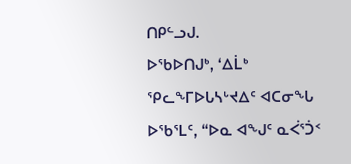ᑎᑭᓪᓗᒍ.
ᐅᖃᐅᑎᒍᒃ, ‘ᐃᒫᒃ ᕿᓚᖕᒥᐅᒐᓴᒡᔪᐃᑦ ᐊᑕᓂᖓ ᐅᖃᕐᒪᑦ, “ᐅᓇ ᐊᖑᑦ ᓇᐹᕐᑑᑉ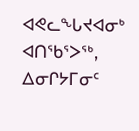ᐊᕙᓚᖓᔪᐊᓂᒃ ᐊᑎᖃᕐᐳᖅ, ᐃᓂᒋᔭᒥᓂᑦ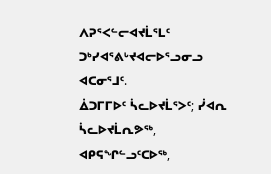ᐱᕈᕐᐸᓪᓕᐊᔪᒫᕐᒪᑦ ᑐᒃᓯᐊᕐᕕᒡᔪᐊᓕᐅᕐᓗᓂᓗ ᐊᑕᓂᕐᒧᑦ.
ᐄᑐᒥᒥᐅᑦ ᓵᓚᐅᔪᒫᕐᐳᑦ; ᓰᐊᕆ ᓵᓚᐅᔪᒫᕆᕗᖅ, ᐊᑭᕋᖏᓪᓗᑦᑕᐅᖅ,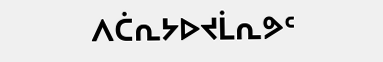ᐱᑖᕆᔭᐅᔪᒫᕆᕗᑦ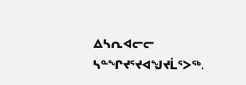ᐃᓴᕆᐊᓕᓕ ᓴᓐᖏᔪᕐᔪᐊᖑᔪᒫᕐᐳᖅ.